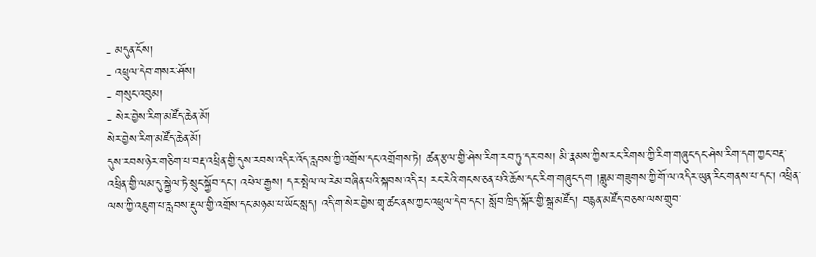- མདུན་ངོས།
- འཕྲུལ་དེབ་གསར་ཤོས།
- གསུང་འབུམ།
- སེར་བྱེས་རིག་མཛོད་ཆེན་མོ།
སེར་བྱེས་རིག་མཛོད་ཆེན་མོ།
དུས་རབས་ཉེར་གཅིག་པ་བརྡ་འཕྲིན་གྱི་དུས་རབས་འདིར་འོད་རླབས་ཀྱི་འགྲོས་དང་འགྲོགས་ཏེ། ཚན་རྩལ་གྱི་ཤེས་རིག་རབ་ཏུ་དར་བས། མི་རྣམས་ཀྱིས་རང་རིགས་ཀྱི་རིག་གཞུང་དང་ཤེས་རིག་དག་ཀྱང་བརྡ་འཕྲིན་གྱི་ལམ་དུ་སྐྱེལ་ཏེ་སྲུང་སྐྱོབ་དང་། འཕེལ་རྒྱས། དར་སྤེལ་ལ་རེམ་བཞིན་པའི་སྐབས་འདིར། རང་རེའི་གངས་ཅན་པའི་ཆོས་དང་རིག་གཞུང་དག །ཟླུམ་གཟུགས་ཀྱི་གོ་ལ་འདིར་ཡུན་རིང་གནས་པ་དང་། འཕྲིན་ལས་ཀྱི་འཇུག་པ་རླབས་རྡུལ་གྱི་འགྲོས་དང་མཉམ་པ་ཡོང་སླད། འདི་ག་སེར་བྱེས་གྲྭ་ཚང་ནས་ཀྱང་འཕྲུལ་དེབ་དང་། སློབ་ཁྲིད་སྐོར་གྱི་སྒྲ་མཛོད། བརྙན་མཛོད་བཅས་ལས་གྲུབ་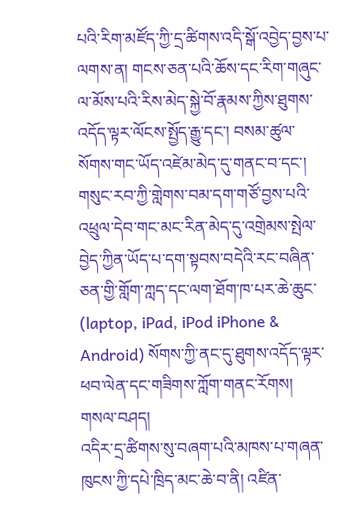པའི་རིག་མཛོད་ཀྱི་དྲ་ཚིགས་འདི་སྒོ་འབྱེད་བྱས་པ་ལགས་ན། གངས་ཅན་པའི་ཆོས་དང་རིག་གཞུང་ལ་མོས་པའི་རིས་མེད་སྐྱེ་བོ་རྣམས་ཀྱིས་ཐུགས་འདོད་ལྟར་ལོངས་སྤྱོད་རྒྱུ་དང་། བསམ་ཚུལ་སོགས་གང་ཡོད་འཛེམ་མེད་དུ་གནང་བ་དང་། གསུང་རབ་ཀྱི་གླེགས་བམ་དག་གཙོ་བྱས་པའི་འཕྲུལ་དེབ་གང་མང་རིན་མེད་དུ་འགྲེམས་སྤེལ་བྱེད་ཀྱིན་ཡོད་པ་དག་སྟབས་བདེའི་རང་བཞིན་ཅན་གྱི་གློག་ཀླད་དང་ལག་ཐོག་ཁ་པར་ཆེ་ཆུང་ (laptop, iPad, iPod iPhone & Android) སོགས་ཀྱི་ནང་དུ་ཐུགས་འདོད་ལྟར་ཕབ་ལེན་དང་གཟིགས་ཀློག་གནང་རོགས།
གསལ་བཤད།
འདིར་དྲ་ཚིགས་སུ་བཞག་པའི་མཁས་པ་གཞན་ཁུངས་ཀྱི་དཔེ་ཁྲིད་མང་ཆེ་བ་ནི། འཛིན་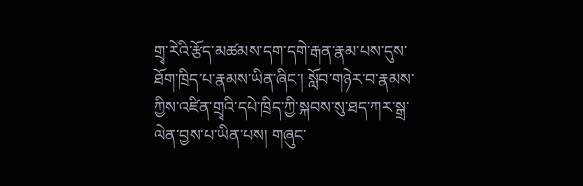གྲྭ་རེའི་རྩོད་མཚམས་དག་དགེ་རྒན་རྣམ་པས་དུས་ཐོག་ཁྲིད་པ་རྣམས་ཡིན་ཞིང་། སློབ་གཉེར་བ་རྣམས་ཀྱིས་འཛིན་གྲྭའི་དཔེ་ཁྲིད་ཀྱི་སྐབས་སུ་ཐད་ཀར་སྒྲ་ལེན་བྱས་པ་ཡིན་པས། གཞུང་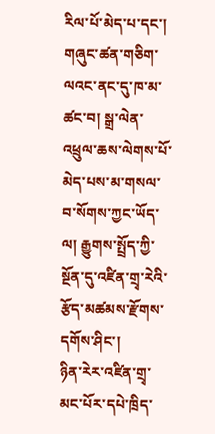རིལ་པོ་མེད་པ་དང་། གཞུང་ཚན་གཅིག་ལའང་ནང་དུ་ཁ་མ་ཚང་བ། སྒྲ་ལེན་འཕྲུལ་ཆས་ལེགས་པོ་མེད་པས་མ་གསལ་བ་སོགས་ཀྱང་ཡོད་ལ། རྒྱུགས་སྤྲོད་ཀྱི་སྔོན་དུ་འཛིན་གྲྭ་རེའི་རྩོད་མཚམས་རྫོགས་དགོས་ཤིང་།
ཉིན་རེར་འཛིན་གྲྭ་མང་པོར་དཔེ་ཁྲིད་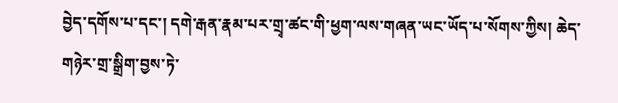བྱེད་དགོས་པ་དང་། དགེ་རྒན་རྣམ་པར་གྲྭ་ཚང་གི་ཕྱག་ལས་གཞན་ཡང་ཡོད་པ་སོགས་ཀྱིས། ཆེད་གཉེར་གྲ་སྒྲིག་བྱས་ཏེ་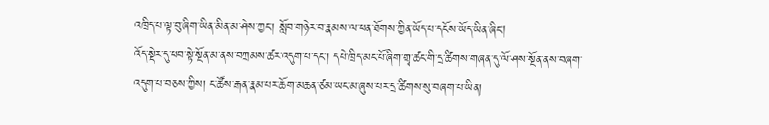འཁྲིད་པ་ལྟ་བུ་ཞིག་ཡིན་མིན་མ་ཤེས་ཀྱང་། སློབ་གཉེར་བ་རྣམས་ལ་ཕན་ཐོགས་ཀྱིན་ཡོད་པ་དངོས་ཡོད་ཡིན་ཞིང།
འོད་སྡེར་དུ་ཕབ་སྟེ་སྔོན་མ་ནས་བཀྲམས་ཚར་འདུག་པ་དང་། དཔེ་ཁྲིད་མང་པོ་ཞིག་གྲྭ་ཚང་གི་དྲ་ཚིགས་གཞན་དུ་ལོ་ཤས་སྔོན་ནས་བཞག་འདུག་པ་བཅས་ཀྱིས། ང་ཚོས་རྒན་རྣམ་པར་ཆོག་མཆན་ཙམ་ཡང་མ་ཞུས་པར་དྲ་ཚིགས་སུ་བཞག་པ་ཡིན།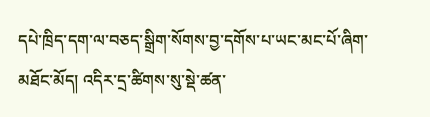དཔེ་ཁྲིད་དག་ལ་བཅད་སྒྲིག་སོགས་བྱ་དགོས་པ་ཡང་མང་པོ་ཞིག་མཐོང་མོད། འདིར་དྲ་ཚིགས་སུ་སྡེ་ཚན་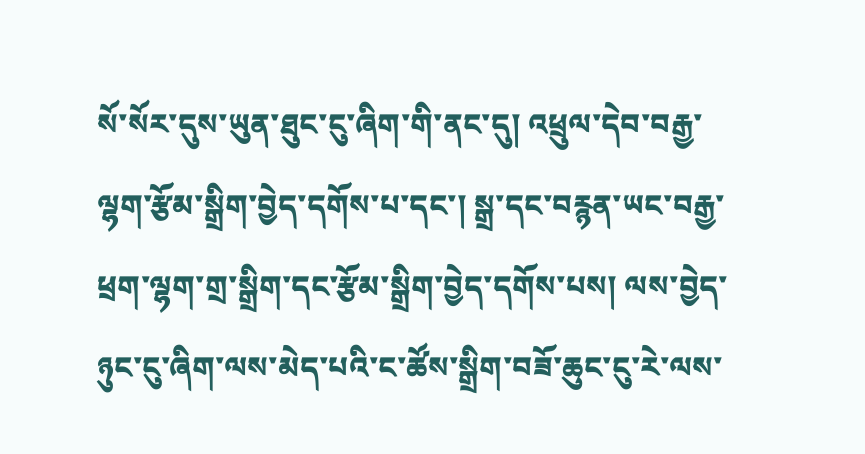སོ་སོར་དུས་ཡུན་ཐུང་ངུ་ཞིག་གི་ནང་དུ། འཕྲུལ་དེབ་བརྒྱ་ལྷག་རྩོམ་སྒྲིག་བྱེད་དགོས་པ་དང་། སྒྲ་དང་བརྙན་ཡང་བརྒྱ་ཕྲག་ལྷག་གྲ་སྒྲིག་དང་རྩོམ་སྒྲིག་བྱེད་དགོས་པས། ལས་བྱེད་ཉུང་ངུ་ཞིག་ལས་མེད་པའི་ང་ཚོས་སྒྲིག་བཟོ་ཆུང་ངུ་རེ་ལས་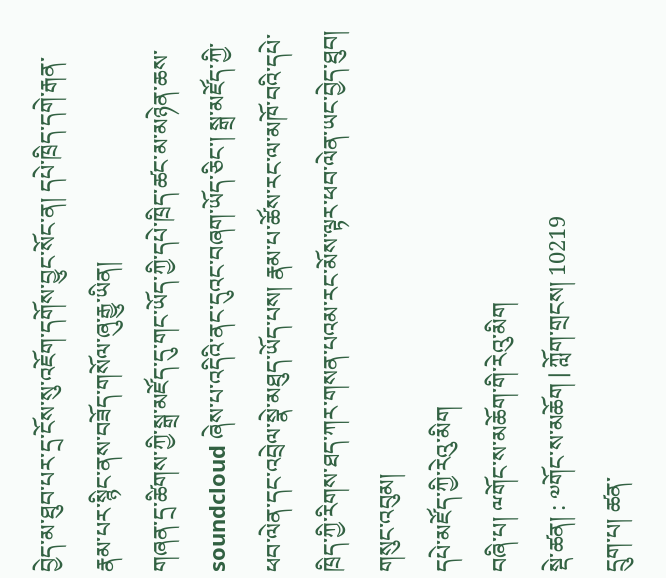བྱེད་མ་ཐུབ་པར་དྲ་ངོས་སུ་འཇོག་དགོས་བྱུང་སོང་ན། དཔེ་ཁྲིད་དགེ་རྒན་རྣམ་པར་སྙིང་ནས་བཟོད་གསོལ་ཞུ་རྒྱུ་ཡིན།
གཞན་དྲ་ཚིགས་ཀྱི་སྒྲ་མཛོད་དུ་གང་ཡོད་ཀྱི་དཔེ་ཁྲིད་ཚང་མ་མཉེན་ཆས་ soundcloud ཞེས་པ་འདིའི་ནང་དུའང་བཞག་ཡོད་ཅིང་། སྒྲ་མཛོད་ཀྱི་ཕབ་ལེན་དང་འབྲེལ་སྣེ་མཐུད་ཡོད་པས། རྣམ་པ་ཚོས་རང་ལ་མཁོ་བའི་དཔེ་ཁྲིད་ཀྱི་རིགས་ཐད་ཀར་གསན་པའམ་རང་མོས་ལྟར་ཕབ་ལེན་ཡང་བྱེད་ཐུབ།
གསུང་འབུམ།
དཔེ་མཛོད་ཀྱི་རེའུ་མིག
བཞི་པ། ྋགོང་ས་མཆོག་གི་རེའུ་མིག
སྡེ་ཚན། : ༧གོང་ས་མཆོག | ཀློག་གྲངས། 10219
དྲུག་པ། ཚན་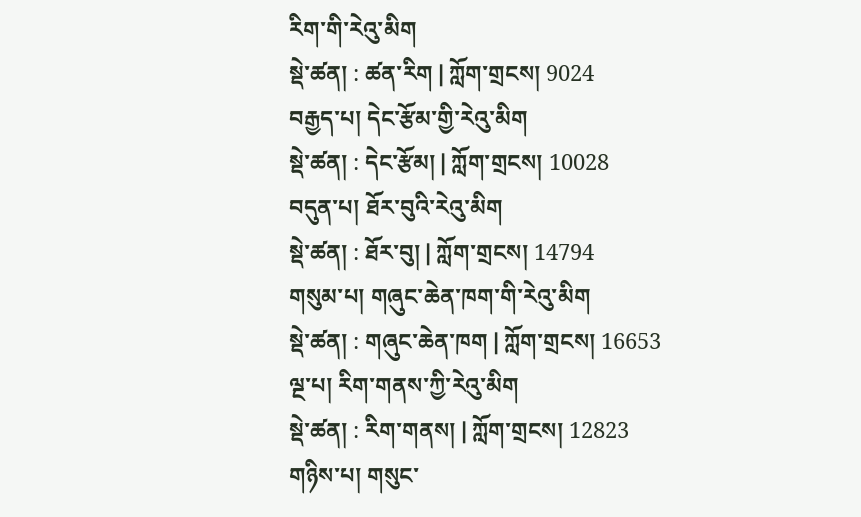རིག་གི་རེའུ་མིག
སྡེ་ཚན། : ཚན་རིག | ཀློག་གྲངས། 9024
བརྒྱད་པ། དེང་རྩོམ་གྱི་རེའུ་མིག
སྡེ་ཚན། : དེང་རྩོམ། | ཀློག་གྲངས། 10028
བདུན་པ། ཐོར་བུའི་རེའུ་མིག
སྡེ་ཚན། : ཐོར་བུ། | ཀློག་གྲངས། 14794
གསུམ་པ། གཞུང་ཆེན་ཁག་གི་རེའུ་མིག
སྡེ་ཚན། : གཞུང་ཆེན་ཁག | ཀློག་གྲངས། 16653
ལྔ་པ། རིག་གནས་ཀྱི་རེའུ་མིག
སྡེ་ཚན། : རིག་གནས། | ཀློག་གྲངས། 12823
གཉིས་པ། གསུང་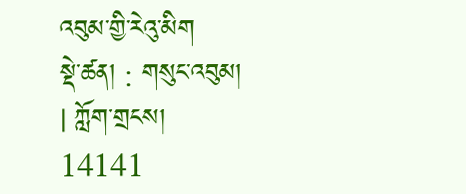འབུམ་གྱི་རེའུ་མིག
སྡེ་ཚན། : གསུང་འབུམ། | ཀློག་གྲངས། 14141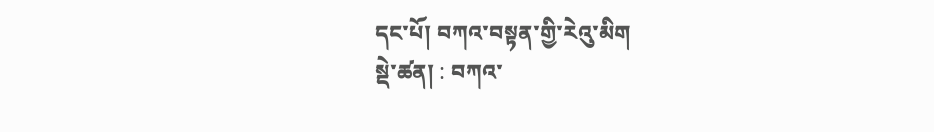དང་པོ། བཀའ་བསྟན་གྱི་རེའུ་མིག
སྡེ་ཚན། : བཀའ་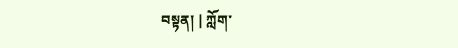བསྟན། | ཀློག་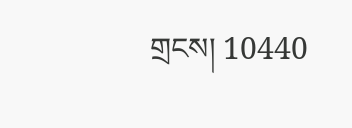གྲངས། 10440